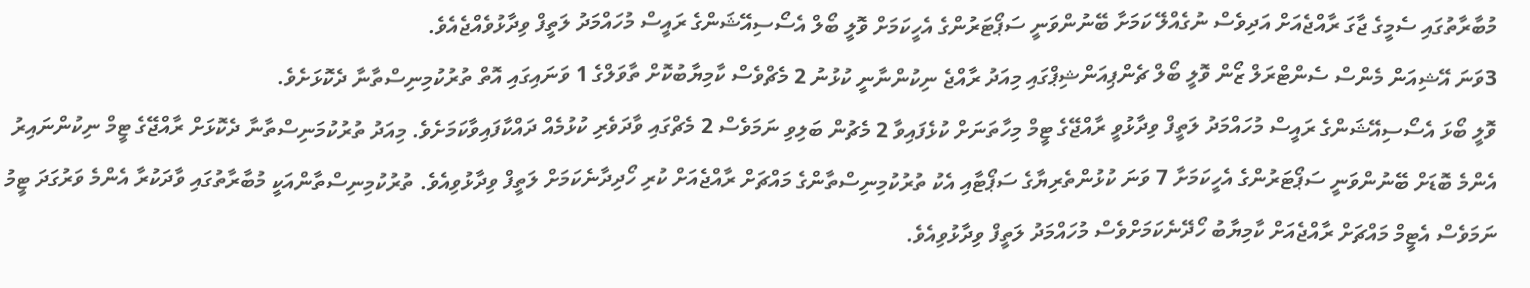މުބާރާތުގައި ސެމީގެ ޖާގަ ރާއްޖެއަށް އަދިވެސް ނުގެއްލޭ ކަމަށާ ބޭނުންވަނީ ސަޕޯޓަރުންގެ އެހީކަމަށް ވޮލީ ބޯލް އެސޯސިއޭޝަންގެ ރައީސް މުހައްމަދު ލަތީފް ވިދާޅުވެއްޖެއެވެ.
3ވަނަ އޭޝިއަން މެންސް ސެންޓްރަލް ޒޯން ވޮލީ ބޯލް ޗެންޕިއަންޝިޕްގައި މިއަދު ރާއްޖެ ނިކުންނާނީ ކުޅުނު 2 މެޗްވެސް ކާމިޔާބުކޮށް ތާވަލްގެ 1 ވަނައިގައި އޮތް ތުރުކުމިނިސްތާނާ ދެކޮޅަށެވެ.
ވޮލީ ބޯޅަ އެސޯސިއޭޝަންގެ ރައީސް މުހައްމަދު ލަތީފް ވިދާޅުވީ ރާއްޖޭގެ ޓީމް މިހާތަނަށް ކުޅެފައިވާ 2 މެޗުން ބަލިވި ނަމަވެސް 2 މެޗްގައި ވާދަވެރި ކުޅުމެއް ދައްކާފައިވާކަމަށެވެ. މިއަދު ތުރުކުމަނިސްތާނާ ދެކޮޅަށް ރާއްޖޭގެ ޓީމް ނިކުންނައިރު އެންމެ ބޮޑަށް ބޭނުންވަނީ ސަޕޯޓަރުންގެ އެހީކަމަށާ 7 ވަނަ ކުޅުންތެރިޔާގެ ސަޕޯޓާއި އެކު ތުރުކުމިނިސްތާންގެ މައްޗަށް ރާއްޖެއަށް ކުރި ހޯދިދާނެކަމަށް ލަތީފް ވިދާޅުވިއެވެ. ތުރުކުމިނިސްތާންއަކީ މުބާރާތުގައި ވާދަކުރާ އެންމެ ވަރުގަދަ ޓީމު ނަމަވެސް އެޓީމް މައްޗަށް ރާއްޖެއަށް ކާމިޔާބު ހޯދޭނެކަމަށްވެސް މުހައްމަދު ލަތީފް ވިދާޅުވިއެވެ.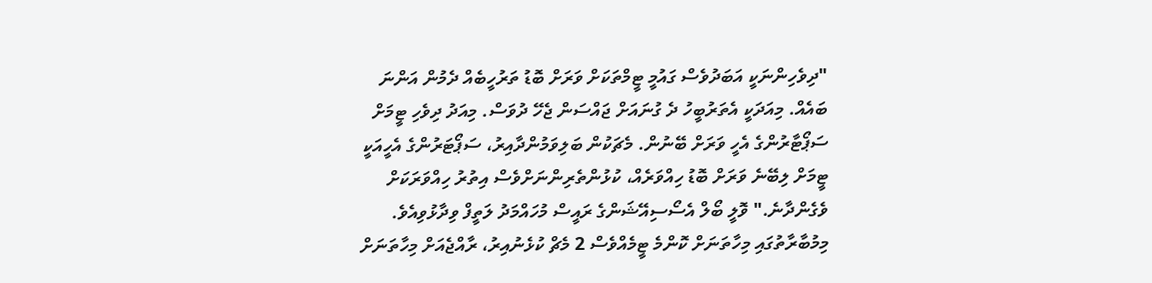"ދިވެހިންނަކީ އަބަދުވެސް ގައުމީ ޓީމްތަކަށް ވަރަށް ބޮޑު ތަރުހީބެއް ދެމުން އަންނަ ބައެއް. މިއަދަކީ އެތަރުބީހު ދެ ގުނައަށް ޖައްސަން ޖެހޭ ދުވަސް. މިއަދު ދިވެހި ޓީމަށް ސަޕޯޓާރުންގެ އެހީ ވަރަށް ބޭނުން. މެޗަކުން ބަލިވަމުންދާއިރު، ސަޕޯޓަރުންގެ އެހީއަކީ ޓީމަށް ލިބޭނެ ވަރަށް ބޮޑު ހިއްވަރެއް، ކުޅުންތެރިންނަށްވެސް އިތުރު ހިއްވަރަކަށް ވެގެންދާނެ." ވޮލީ ބޯލް އެސޯސިއޭޝަންގެ ރައީސް މުހައްމަދު ލަތީފް ވިދާޅުވިއެވެ.
މިމުބާރާތުގައި މިހާތަނަށް ކޮންމެ ޓީމެއްވެސް 2 މެޗް ކުޅެނުއިރު، ރާއްޖެއަށް މިހާތަނަށް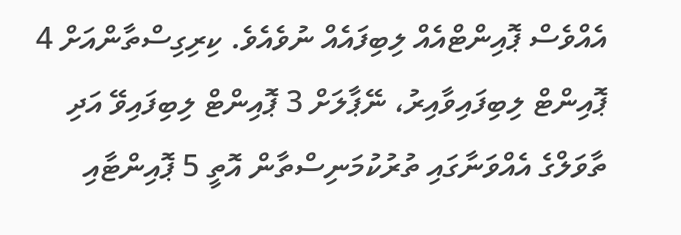އެއްވެސް ޕޮއިންޓްއެއް ލިބިފައެއް ނުވެއެވެ. ކިރިގިސްތާންއަށް 4 ޕޮއިންޓް ލިބިފައިވާއިރު، ނޭޕާލަށް 3 ޕޮއިންޓް ލިބިފައިވޭ އަދި ތާވަލްގެ އެއްވަނާގައި ތުރުކުމަނިސްތާން އޮތީ 5 ޕޮއިންޓާއި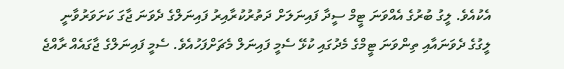އެކުއެވެ. ލީގު ބުރުގެ އެއްވަނަ ޓީމް ސީދާ ފައިނަލަށް ދަތުރުކުރާއިރު ފައިނަލްގެ ދެވަނަ ޖާގަ ކަށަވަރުވާނީ ލީގުގެ ދެވަނައާއި ތިންވަނަ ޓީމްގެ މެދުގައި ކުޅޭ ސެމީ ފައިނަލް މެޗަށްފަހުއެވެ. ސެމީ ފައިނަލްގެ ޖާގައެއް ރާއްޖެ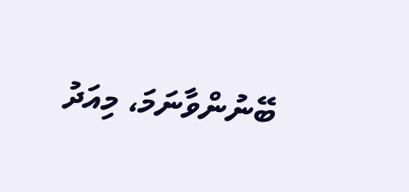ބޭނުންވާނަމަ، މިއަދު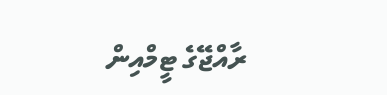ރާއްޖޭގެ ޓީމްއިން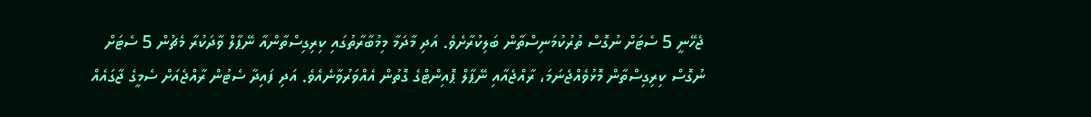ޖެހޭނީ 5 ސެޓަށް ނުގޮސް ތުރުކުމަނިސްތާން ބަލިކުރާށެވެ. އަދި މާދަމާ މިމުބާރާތުގައި ކިރިގިސްތާންއާ ނޭޕާލް ވާދަކުރާ މެޗުން 5 ސެޓަށް ނުގޮސް ކިރިގިސްތާން މޮޅުވެއްޖެނަމަ، ރާއްޖެއާއި ނޭޕާލް ޕޮއިންޓްގެ ގޮތުން އެއްވަރުވާނެއެވެ. އަދި ފައިދާ ސެޓުން ރާއްޖެއަށް ސެމީގެ ޖާގައެއް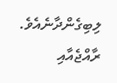ލިބިގެންދާނެއެވެ. ރާއްޖެއާއި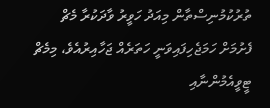ތުރުކުމުނިސްތާން މިއަދު ހަވީރު ވާދަކުރާ މެޗް ފެށުމަށް ހަމަޖެހިފައިވަނީ ހަތަރެއް ޖަހާއިރުއެވެ، މިމެޗް ޓީވީއެމުންނާއި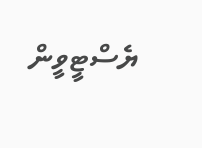ޔެސްޓީވީން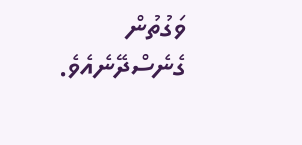ވަގުތުން ގެނެސްދޭނެއެވެ.